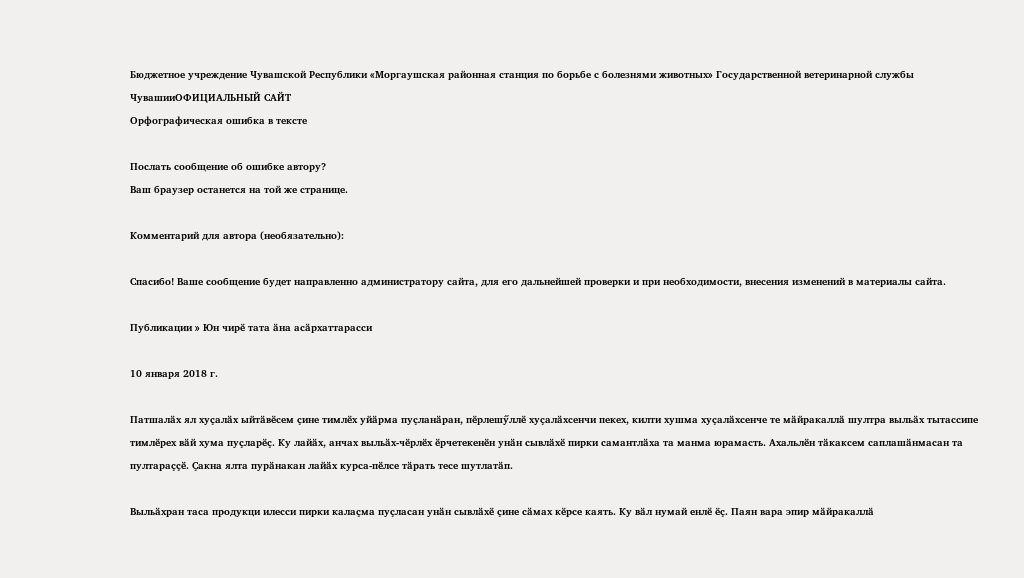Бюджетное учреждение Чувашской Республики «Моргаушская районная станция по борьбе с болезнями животных» Государственной ветеринарной службы ЧувашииОФИЦИАЛЬНЫЙ САЙТ
Орфографическая ошибка в тексте

Послать сообщение об ошибке автору?
Ваш браузер останется на той же странице.

Комментарий для автора (необязательно):

Спасибо! Ваше сообщение будет направленно администратору сайта, для его дальнейшей проверки и при необходимости, внесения изменений в материалы сайта.

Публикации » Юн чирӗ тата ӑна асӑрхаттарасси

10 января 2018 г.

Патшалӑх ял хуҫалӑх ыйтӑвӗсем ҫине тимлӗх уйӑрма пуҫланӑран, пӗрлешӳллӗ хуҫалӑхсенчи пекех, килти хушма хуҫалӑхсенче те мӑйракаллӑ шултра выльӑх тытассипе тимлӗрех вӑй хума пуҫларӗҫ. Ку лайӑх, анчах выльӑх-чӗрлӗх ӗрчетекенӗн унӑн сывлӑхӗ пирки самантлӑха та манма юрамасть. Ахальлӗн тӑкаксем саплашӑнмасан та пултараҫҫӗ. Ҫакна ялта пурӑнакан лайӑх курса-пӗлсе тӑрать тесе шутлатӑп.

Выльӑхран таса продукци илесси пирки калаҫма пуҫласан унӑн сывлӑхӗ ҫине сӑмах кӗрсе каять. Ку вӑл нумай енлӗ ӗҫ. Паян вара эпир мӑйракаллӑ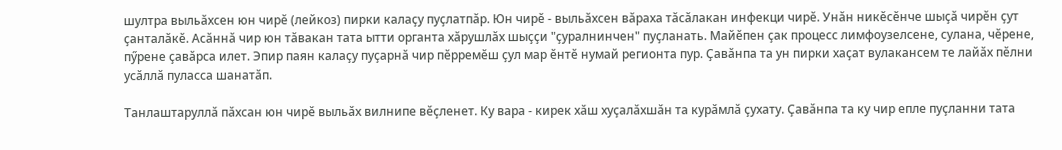шултра выльӑхсен юн чирӗ (лейкоз) пирки калаҫу пуҫлатпӑр. Юн чирӗ - выльӑхсен вӑраха тӑсӑлакан инфекци чирӗ. Унӑн никӗсӗнче шыҫӑ чирӗн ҫут ҫанталӑкӗ. Асӑннӑ чир юн тӑвакан тата ытти органта хӑрушлӑх шыҫҫи "ҫуралнинчен" пуҫланать. Майӗпен ҫак процесс лимфоузелсене, сулана, чӗрене, пӳрене ҫавӑрса илет. Эпир паян калаҫу пуҫарнӑ чир пӗрремӗш ҫул мар ӗнтӗ нумай регионта пур. Ҫавӑнпа та ун пирки хаҫат вулакансем те лайӑх пӗлни усӑллӑ пуласса шанатӑп.

Танлаштаруллӑ пӑхсан юн чирӗ выльӑх вилнипе вӗҫленет. Ку вара - кирек хӑш хуҫалӑхшӑн та курӑмлӑ ҫухату. Ҫавӑнпа та ку чир епле пуҫланни тата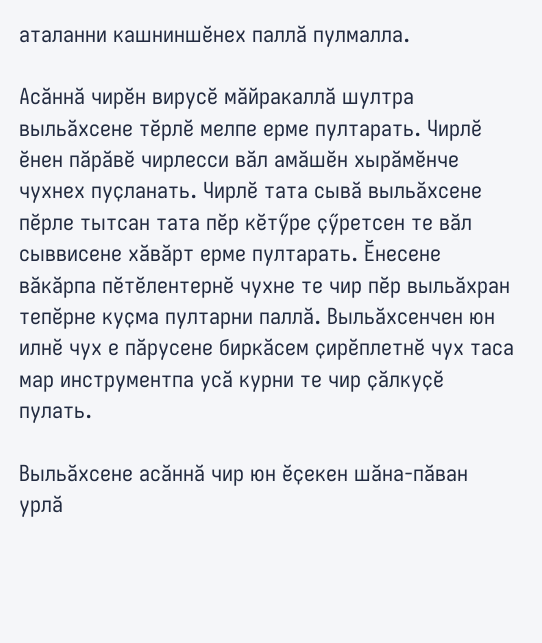аталанни кашниншӗнех паллӑ пулмалла.

Асӑннӑ чирӗн вирусӗ мӑйракаллӑ шултра выльӑхсене тӗрлӗ мелпе ерме пултарать. Чирлӗ ӗнен пӑрӑвӗ чирлесси вӑл амӑшӗн хырӑмӗнче чухнех пуҫланать. Чирлӗ тата сывӑ выльӑхсене пӗрле тытсан тата пӗр кӗтӳре ҫӳретсен те вӑл сыввисене хӑвӑрт ерме пултарать. Ӗнесене вӑкӑрпа пӗтӗлентернӗ чухне те чир пӗр выльӑхран тепӗрне куҫма пултарни паллӑ. Выльӑхсенчен юн илнӗ чух е пӑрусене биркӑсем ҫирӗплетнӗ чух таса мар инструментпа усӑ курни те чир ҫӑлкуҫӗ пулать.

Выльӑхсене асӑннӑ чир юн ӗҫекен шӑна-пӑван урлӑ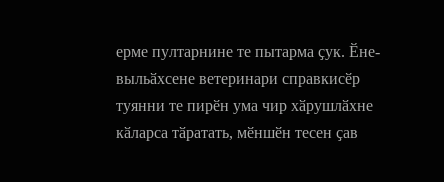ерме пултарнине те пытарма ҫук. Ӗне- выльӑхсене ветеринари справкисӗр туянни те пирӗн ума чир хӑрушлӑхне кӑларса тӑратать, мӗншӗн тесен ҫав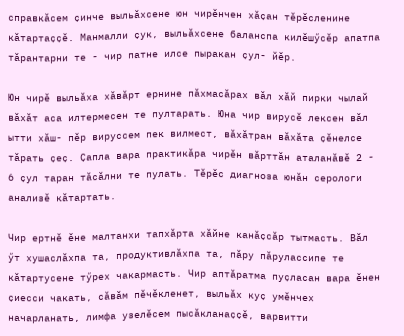справкӑсем ҫинче выльӑхсене юн чирӗнчен хӑҫан тӗрӗсленине кӑтартаҫҫӗ. Манмалли ҫук, выльӑхсене баланспа килӗшӳсӗр апатпа тӑрантарни те - чир патне илсе пыракан ҫул- йӗр.

Юн чирӗ выльӑха хӑвӑрт ернине пӑхмасӑрах вӑл хӑй пирки чылай вӑхӑт аса илтермесен те пултарать. Юна чир вирусӗ лексен вӑл ытти хӑш- пӗр вируссем пек вилмест, вӑхӑтран вӑхӑта ҫӗнелсе тӑрать ҫеҫ. Ҫапла вара практикӑра чирӗн вӑрттӑн аталанӑвӗ 2 - 6 ҫул таран тӑсӑлни те пулать. Тӗрӗс диагноза юнӑн серологи анализӗ кӑтартать.

Чир ертнӗ ӗне малтанхи тапхӑрта хӑйне канӑҫсӑр тытмасть. Вӑл ӳт хушаслӑхпа та, продуктивлӑхпа та, пӑру пӑрулассипе те кӑтартусене тӳрех чакармасть. Чир аптӑратма пуҫласан вара ӗнен ҫиесси чакать, сӑвӑм пӗчӗкленет, выльӑх куҫ умӗнчех начарланать, лимфа узелӗсем пысӑкланаҫҫӗ, варвитти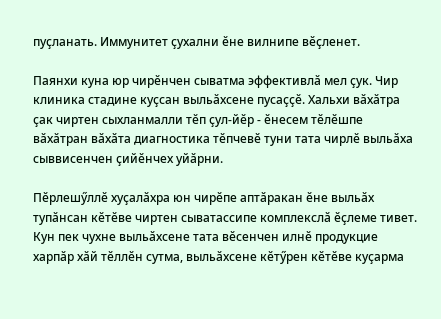пуҫланать. Иммунитет ҫухални ӗне вилнипе вӗҫленет.

Паянхи куна юр чирӗнчен сыватма эффективлӑ мел ҫук. Чир клиника стадине куҫсан выльӑхсене пусаҫҫӗ. Хальхи вӑхӑтра ҫак чиртен сыхланмалли тӗп ҫул-йӗр - ӗнесем тӗлӗшпе вӑхӑтран вӑхӑта диагностика тӗпчевӗ туни тата чирлӗ выльӑха сыввисенчен ҫийӗнчех уйӑрни.

Пӗрлешӳллӗ хуҫалӑхра юн чирӗпе аптӑракан ӗне выльӑх тупӑнсан кӗтӗве чиртен сыватассипе комплекслӑ ӗҫлеме тивет. Кун пек чухне выльӑхсене тата вӗсенчен илнӗ продукцие харпӑр хӑй тӗллӗн сутма, выльӑхсене кӗтӳрен кӗтӗве куҫарма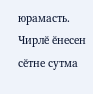юрамасть. Чирлӗ ӗнесен сӗтне сутма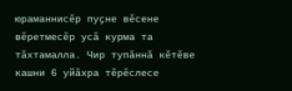юраманнисӗр пуҫне вӗсене вӗретмесӗр усӑ курма та тӑхтамалла. Чир тупӑннӑ кӗтӗве кашни 6 уйӑхра тӗрӗслесе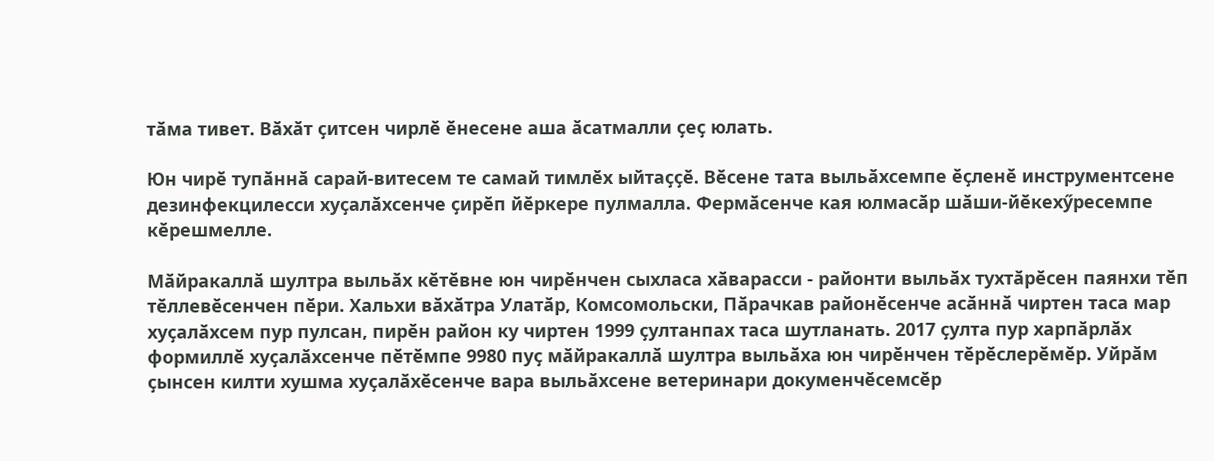тӑма тивет. Вӑхӑт ҫитсен чирлӗ ӗнесене аша ӑсатмалли ҫеҫ юлать.

Юн чирӗ тупӑннӑ сарай-витесем те самай тимлӗх ыйтаҫҫӗ. Вӗсене тата выльӑхсемпе ӗҫленӗ инструментсене дезинфекцилесси хуҫалӑхсенче ҫирӗп йӗркере пулмалла. Фермӑсенче кая юлмасӑр шӑши-йӗкехӳресемпе кӗрешмелле.

Мӑйракаллӑ шултра выльӑх кӗтӗвне юн чирӗнчен сыхласа хӑварасси - районти выльӑх тухтӑрӗсен паянхи тӗп тӗллевӗсенчен пӗри. Хальхи вӑхӑтра Улатӑр, Комсомольски, Пӑрачкав районӗсенче асӑннӑ чиртен таса мар хуҫалӑхсем пур пулсан, пирӗн район ку чиртен 1999 ҫултанпах таса шутланать. 2017 ҫулта пур харпӑрлӑх формиллӗ хуҫалӑхсенче пӗтӗмпе 9980 пуҫ мӑйракаллӑ шултра выльӑха юн чирӗнчен тӗрӗслерӗмӗр. Уйрӑм ҫынсен килти хушма хуҫалӑхӗсенче вара выльӑхсене ветеринари докуменчӗсемсӗр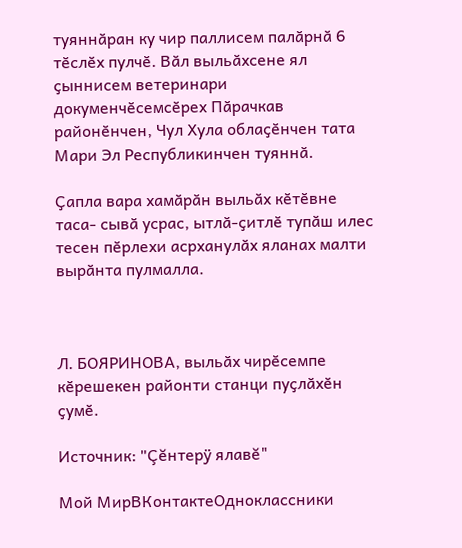туяннӑран ку чир паллисем палӑрнӑ 6 тӗслӗх пулчӗ. Вӑл выльӑхсене ял ҫыннисем ветеринари докуменчӗсемсӗрех Пӑрачкав районӗнчен, Чул Хула облаҫӗнчен тата Мари Эл Республикинчен туяннӑ.

Ҫапла вара хамӑрӑн выльӑх кӗтӗвне таса- сывӑ усрас, ытлӑ-ҫитлӗ тупӑш илес тесен пӗрлехи асрханулӑх яланах малти вырӑнта пулмалла.



Л. БОЯРИНОВА, выльӑх чирӗсемпе кӗрешекен районти станци пуҫлӑхӗн ҫумӗ.

Источник: "Çĕнтерÿ ялавĕ"

Мой МирВКонтактеОдноклассники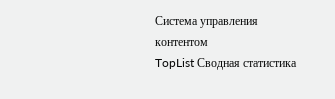Система управления контентом
TopList Сводная статистика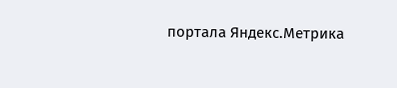портала Яндекс.Метрика